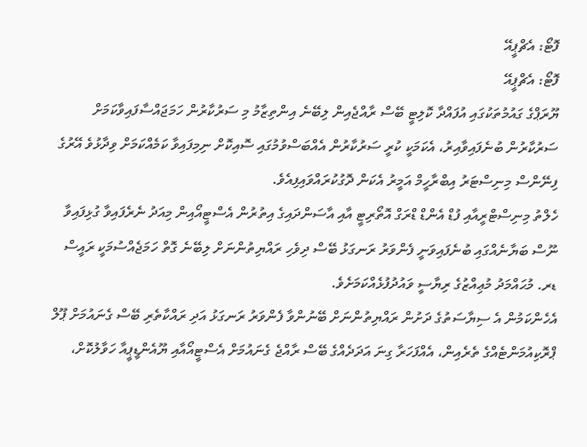ފޮޓޯ: އެޗްޕީއޭ
ފޮޓޯ: އެޗްޕީއޭ
ޔޫރަޕްގެ ގައުމުތަކުގައި އުފައްދާ ކޮލިޓީ ބޭސް ރާއްޖެއިން ލިބޭނެ އިންތިޒާމު މި ސަރުކާރުން ހަމަޖައްސާފައިވާކަމަށް ސަރުކާރުން ބުނެފައިވާއިރު، އެކަމަކީ ކުރީ ސަރުކާރުން އެއްބަސްވުމުގައި ސޮއިކޮށް ނިމިފައިވާ ކަމެއްކަމަށް ވިދާޅުވެ އޭރުގެ ފިނޭންސް މިނިސްޓަރު އިބްރާހީމް އަމީރު އެކަން ދޮގުކުރައްވައިފިއެވެ.
ހެލްތު މިނިސްޓްރީއާއި ފުޑް އެންޑް ޑްރަގް އޮތޯރިޓީ އާއި އާސަންދައިގެ އިތުރުން އެސްޓީއޯއިން މިއަދު ނެރެފައިވާ ގުޅިފައިވާ ނޫސް ބަޔާނެއްގައި ބުނެފައިވަނީ ފެންވަރު ރަނގަޅު ބޭސް ދިވެހި ރައްޔިތުންނަށް ލިބޭނެ ގޮތް ހަމަޖެއްސުމަކީ ރައީސް ޑރ. މުޙައްމަދު މުޢިއްޒުގެ ރިޔާސީ ވައުދުފުޅެއްކަމަށެވެ.
އެހެންކަމުން އެ ސިޔާސަތުގެ ދަށުން ރައްޔިތުންނަށް ބޭނުންވާ ފެންވަރު ރަނގަޅު އަދި ރައްކާތެރި ބޭސް ގެނައުމަށް ޕޫލް ޕްރޮކިއުމަންޓެއްގެ ތެރެއިން، އެއްފަހަރާ ގިނަ އަދަދެއްގެ ބޭސް ރާއްޖެ ގެނައުމަށް އެސްޓީއޯއާއި ޔޫއެންޑީޕީއާ ހަވާލުކޮށް،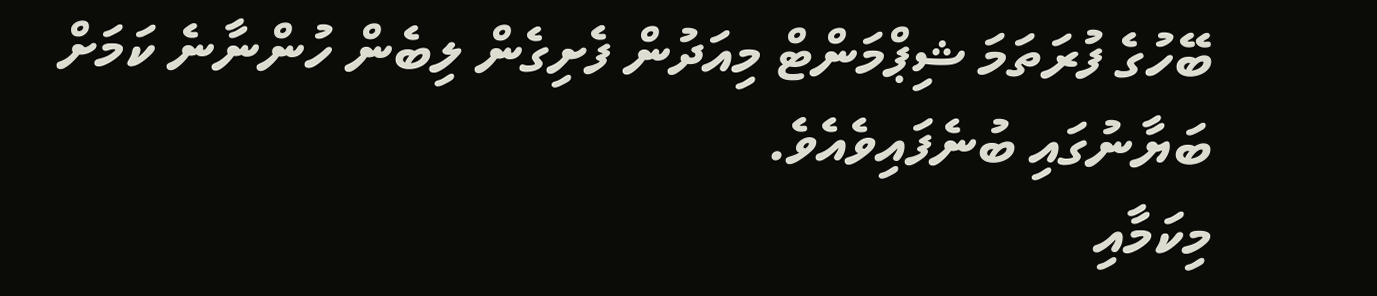ބޭހުގެ ފުރަތަމަ ޝިޕްމަންޓް މިއަދުން ފެށިގެން ލިބެން ހުންނާނެ ކަމަށް ބަޔާނުގައި ބުނެފައިވެއެވެ.
މިކަމާއި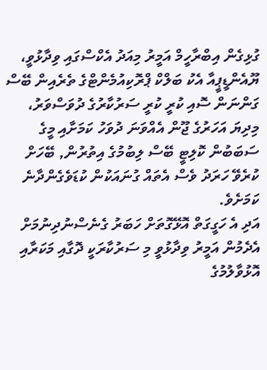ގުޅިގެން އިބްރާހީމް އަމީރު މިއަދު އެކްސްގައި ވިދާޅުވީ، ޔޫއެންޑީޕީއާ އެކު ބަލްކް ޕްރޮކިއުމެންޓްގެ ތެރެއިން ބޭސް ގަންނަން ސޮއި ކުރީ ކުރީ ސަރުކާރުގެ ދުވަސްވަރު، މިދިޔަ އަހަރުގެ ޖޫން އެއްވަނަ ދުވަހު ކަމަށާއި މީގެ ސަބަބުން ކޮލިޓީ ބޭސް ލިބުމުގެ އިތުރުން, ބޭހަށް ކުރެވޭ ހަރަދު ވެސް އެތައް ގުނައަކުން ކުޑަވެގެންދާނެ ކަމަށެވެ.
އަދި އެ ހަގީގަތް އޮޅޭގޮތަށް ހަބަރު ގެނެސްނުދިނުމަށް އެދެމުން އަމީރު ވިދާޅުވީ މި ސަރުކާރަކީ ދޮގާއި މަކަރާއި އޮޅުވާލުމުގެ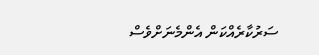ސަރުކާރެއްކަން އެންމެނަށްވެސް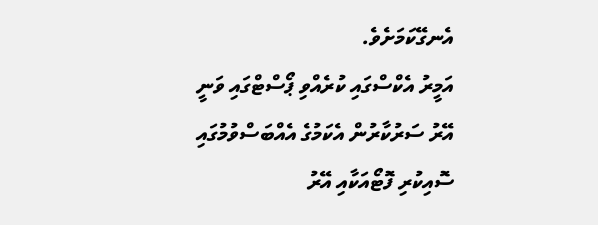އެނގޭކަމަށެވެ.
އަމީރު އެކްސްގައި ކުރެއްވި ޕޯސްޓްގައި ވަނީ އޭރު ސަރުކާރުން އެކަމުގެ އެއްބަސްވުމުގައި ސޮއިކުރި ފޮޓޯއަކާއި އޭރު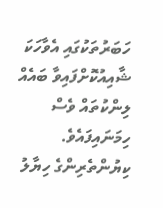ހަބަރުތަކުގައި އެވާހަކަ ޝާއިއުކޮށްފައިވާ ބައެއް ލިންކުތައް ވެސް ހިމަނައިފައެވެ.
ކިޔުންތެރިންގެ ހިޔާލު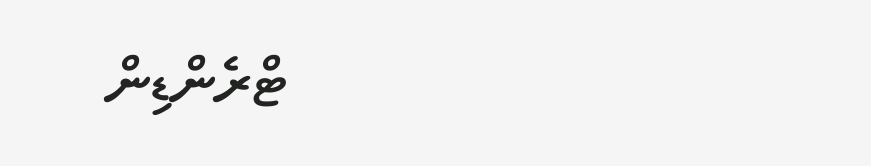ޓްރެންޑިން